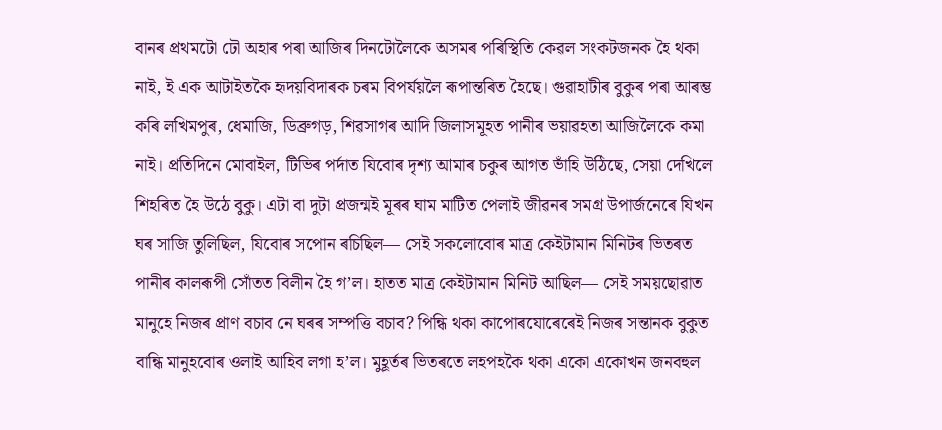বানৰ প্ৰথমটো ঢৌ অহাৰ পৰা আজিৰ দিনটোলৈকে অসমৰ পৰিস্থিতি কেৱল সংকটজনক হৈ থকা নাই, ই এক আটাইতকৈ হৃদয়বিদাৰক চৰম বিপৰ্যয়লৈ ৰূপান্তৰিত হৈছে। গুৱাহাটীৰ বুকুৰ পৰা আৰম্ভ কৰি লখিমপুৰ, ধেমাজি, ডিব্ৰুগড়, শিৱসাগৰ আদি জিলাসমূহত পানীৰ ভয়াৱহতা আজিলৈকে কমা নাই। প্ৰতিদিনে মোবাইল, টিভিৰ পৰ্দাত যিবোৰ দৃশ্য আমাৰ চকুৰ আগত ভাঁহি উঠিছে, সেয়া দেখিলে শিহৰিত হৈ উঠে বুকু। এটা বা দুটা প্ৰজন্মই মূৰৰ ঘাম মাটিত পেলাই জীৱনৰ সমগ্ৰ উপাৰ্জনেৰে যিখন ঘৰ সাজি তুলিছিল, যিবোৰ সপোন ৰচিছিল— সেই সকলোবোৰ মাত্ৰ কেইটামান মিনিটৰ ভিতৰত পানীৰ কালৰূপী সোঁতত বিলীন হৈ গ’ল। হাতত মাত্ৰ কেইটামান মিনিট আছিল— সেই সময়ছোৱাত মানুহে নিজৰ প্ৰাণ বচাব নে ঘৰৰ সম্পত্তি বচাব? পিন্ধি থকা কাপোৰযোৰেৰেই নিজৰ সন্তানক বুকুত বান্ধি মানুহবোৰ ওলাই আহিব লগা হ’ল। মুহূৰ্তৰ ভিতৰতে লহপহকৈ থকা একো একোখন জনবহুল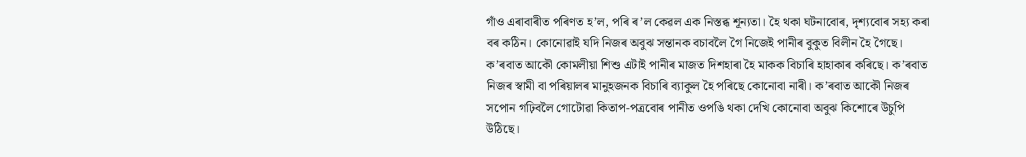গাঁও এৰাবাৰীত পৰিণত হ’ল, পৰি ৰ’ল কেৱল এক নিস্তব্ধ শূন্যতা। হৈ থকা ঘটনাবোৰ, দৃশ্যবোৰ সহ্য কৰা বৰ কঠিন। কোনোৱাই যদি নিজৰ অবুঝ সন্তানক বচাবলৈ গৈ নিজেই পানীৰ বুকুত বিলীন হৈ গৈছে। ক’ৰবাত আকৌ কোমলীয়া শিশু এটাই পানীৰ মাজত দিশহাৰা হৈ মাকক বিচাৰি হাহাকাৰ কৰিছে। ক’ৰবাত নিজৰ স্বামী বা পৰিয়ালৰ মানুহজনক বিচাৰি ব্যাকুল হৈ পৰিছে কোনোবা নাৰী। ক’ৰবাত আকৌ নিজৰ সপোন গঢ়িবলৈ গোটোৱা কিতাপ-পত্ৰবোৰ পানীত ওপঙি থকা দেখি কোনোবা অবুঝ কিশোৰে উচুপি উঠিছে।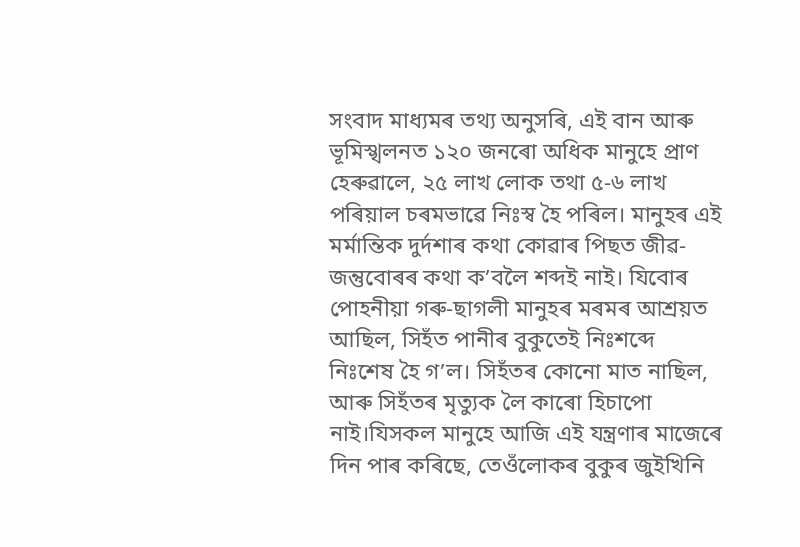সংবাদ মাধ্যমৰ তথ্য অনুসৰি, এই বান আৰু ভূমিস্খলনত ১২০ জনৰো অধিক মানুহে প্ৰাণ হেৰুৱালে, ২৫ লাখ লোক তথা ৫-৬ লাখ পৰিয়াল চৰমভাৱে নিঃস্ব হৈ পৰিল। মানুহৰ এই মৰ্মান্তিক দুৰ্দশাৰ কথা কোৱাৰ পিছত জীৱ-জন্তুবোৰৰ কথা ক’বলৈ শব্দই নাই। যিবোৰ পোহনীয়া গৰু-ছাগলী মানুহৰ মৰমৰ আশ্ৰয়ত আছিল, সিহঁত পানীৰ বুকুতেই নিঃশব্দে নিঃশেষ হৈ গ’ল। সিহঁতৰ কোনো মাত নাছিল, আৰু সিহঁতৰ মৃত্যুক লৈ কাৰো হিচাপো নাই।যিসকল মানুহে আজি এই যন্ত্ৰণাৰ মাজেৰে দিন পাৰ কৰিছে, তেওঁলোকৰ বুকুৰ জুইখিনি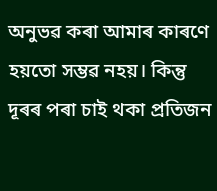অনুভৱ কৰা আমাৰ কাৰণে হয়তো সম্ভৱ নহয়। কিন্তু দূৰৰ পৰা চাই থকা প্ৰতিজন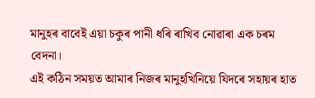মানুহৰ বাবেই এয়া চকুৰ পানী ধৰি ৰাখিব নোৱাৰা এক চৰম বেদনা।
এই কঠিন সময়ত আমাৰ নিজৰ মানুহখিনিয়ে যিদৰে সহায়ৰ হাত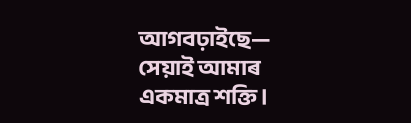আগবঢ়াইছে— সেয়াই আমাৰ একমাত্ৰ শক্তি।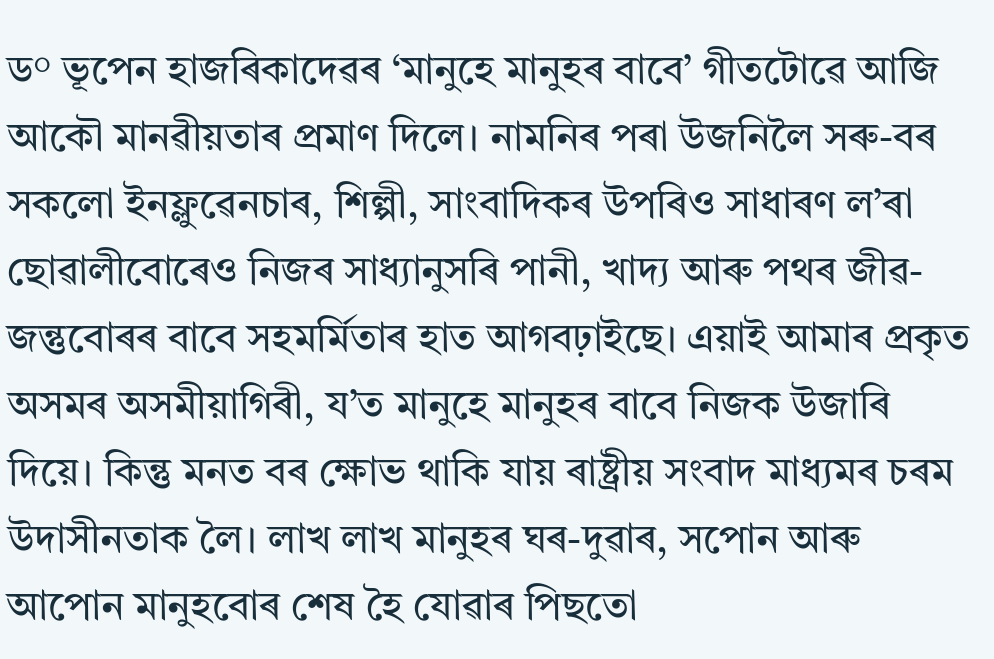ড° ভূপেন হাজৰিকাদেৱৰ ‘মানুহে মানুহৰ বাবে’ গীতটোৱে আজি আকৌ মানৱীয়তাৰ প্ৰমাণ দিলে। নামনিৰ পৰা উজনিলৈ সৰু-বৰ সকলো ইনফ্লুৱেনচাৰ, শিল্পী, সাংবাদিকৰ উপৰিও সাধাৰণ ল’ৰা ছোৱালীবোৰেও নিজৰ সাধ্যানুসৰি পানী, খাদ্য আৰু পথৰ জীৱ-জন্তুবোৰৰ বাবে সহমৰ্মিতাৰ হাত আগবঢ়াইছে। এয়াই আমাৰ প্ৰকৃত অসমৰ অসমীয়াগিৰী, য’ত মানুহে মানুহৰ বাবে নিজক উজাৰি দিয়ে। কিন্তু মনত বৰ ক্ষোভ থাকি যায় ৰাষ্ট্ৰীয় সংবাদ মাধ্যমৰ চৰম উদাসীনতাক লৈ। লাখ লাখ মানুহৰ ঘৰ-দুৱাৰ, সপোন আৰু আপোন মানুহবোৰ শেষ হৈ যোৱাৰ পিছতো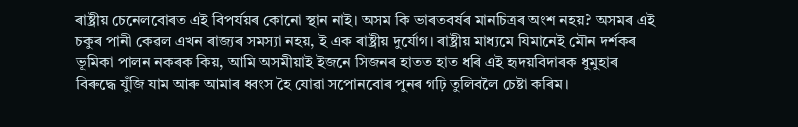ৰাষ্ট্ৰীয় চেনেলবোৰত এই বিপৰ্যয়ৰ কোনো স্থান নাই। অসম কি ভাৰতবৰ্ষৰ মানচিত্ৰৰ অংশ নহয়? অসমৰ এই চকুৰ পানী কেৱল এখন ৰাজ্যৰ সমস্যা নহয়, ই এক ৰাষ্ট্ৰীয় দুৰ্যোগ। ৰাষ্ট্ৰীয় মাধ্যমে যিমানেই মৌন দৰ্শকৰ ভূমিকা পালন নকৰক কিয়, আমি অসমীয়াই ইজনে সিজনৰ হাতত হাত ধৰি এই হৃদয়বিদাৰক ধুমুহাৰ বিৰুদ্ধে যুঁজি যাম আৰু আমাৰ ধ্বংস হৈ যোৱা সপোনবোৰ পুনৰ গঢ়ি তুলিবলৈ চেষ্টা কৰিম।